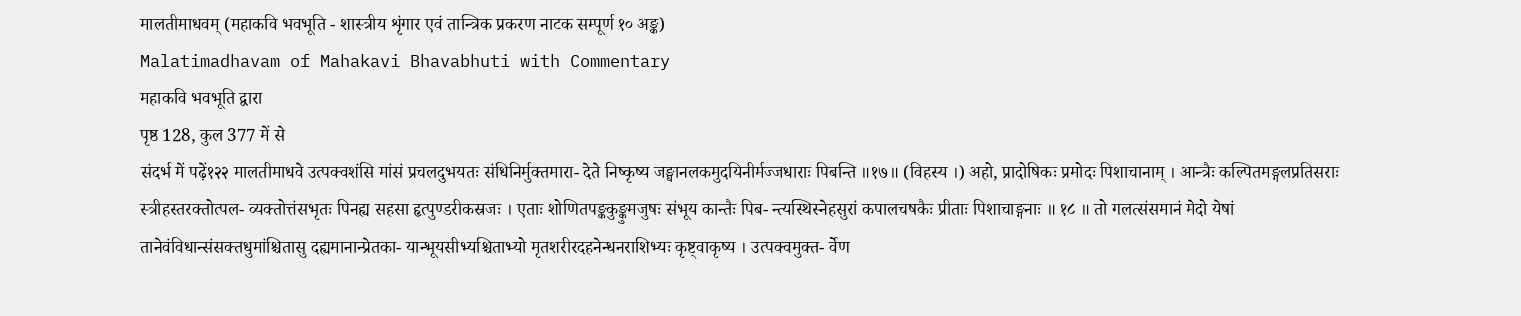मालतीमाधवम् (महाकवि भवभूति - शास्त्रीय शृंगार एवं तान्त्रिक प्रकरण नाटक सम्पूर्ण १० अङ्क)
Malatimadhavam of Mahakavi Bhavabhuti with Commentary
महाकवि भवभूति द्वारा
पृष्ठ 128, कुल 377 में से
संदर्भ में पढ़ें१२२ मालतीमाधवे उत्पक्वशंसि मांसं प्रचलदुभयतः संधिनिर्मुक्तमारा- देते निष्कृष्य जङ्घानलकमुदयिनीर्मज्जधाराः पिबन्ति ॥१७॥ (विहस्य ।) अहो, प्रादोषिकः प्रमोदः पिशाचानाम् । आन्त्रैः कल्पितमङ्गलप्रतिसराः स्त्रीहस्तरक्तोत्पल- व्यक्तोत्तंसभृतः पिनह्य सहसा हृत्पुण्डरीकस्रजः । एताः शोणितपङ्ककुङ्कुमजुषः संभूय कान्तैः पिब- न्त्यस्थिस्नेहसुरां कपालचषकैः प्रीताः पिशाचाङ्गनाः ॥ १८ ॥ तो गलत्संसमानं मेदो येषां तानेवंविधान्संसक्तधुमांश्चितासु दह्यमानान्प्रेतका- यान्भूयसीभ्यश्चिताभ्यो मृतशरीरदहनेन्धनराशिभ्यः कृष्ट्वाकृष्य । उत्पक्वमुक्त- र्वेण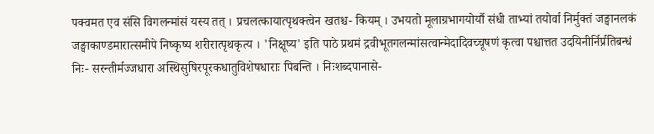पक्वमत एव संसि विगलन्मांसं यस्य तत् । प्रचलत्कायात्पृथक्त्वेन खतश्च- कियम् । उभयतो मूलाग्रभागयोर्यौ संधी ताभ्यां तयोर्वा निर्मुक्तं जङ्घानलकं जङ्घाकाण्डमारात्समीपे निष्कृष्य शरीरात्पृथकृत्य । 'निक्षूष्य' इति पाठे प्रथमं द्रवीभूतगलन्मांसत्वान्मेदादिवच्चूषणं कृत्वा पश्चात्तत उदयिनीर्निर्प्रतिबन्धं निः- सरन्तीर्मज्जधारा अस्थिसुषिरपूरकधातुविशेषधाराः पिबन्ति । निःशब्दपानासे-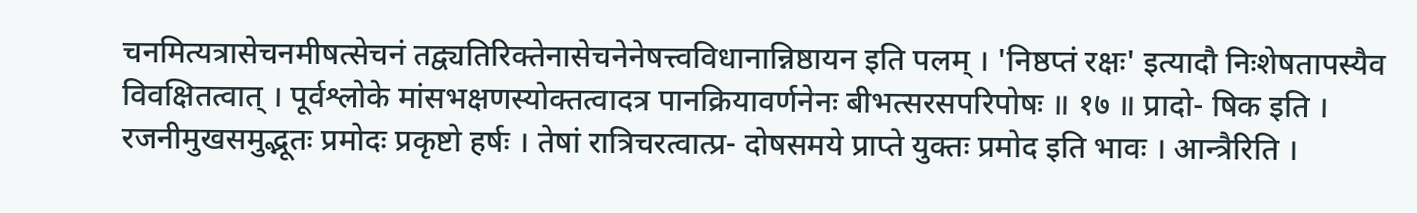चनमित्यत्रासेचनमीषत्सेचनं तद्व्यतिरिक्तेनासेचनेनेषत्त्वविधानान्निष्ठायन इति पलम् । 'निष्ठप्तं रक्षः' इत्यादौ निःशेषतापस्यैव विवक्षितत्वात् । पूर्वश्लोके मांसभक्षणस्योक्तत्वादत्र पानक्रियावर्णनेनः बीभत्सरसपरिपोषः ॥ १७ ॥ प्रादो- षिक इति । रजनीमुखसमुद्भूतः प्रमोदः प्रकृष्टो हर्षः । तेषां रात्रिचरत्वात्प्र- दोषसमये प्राप्ते युक्तः प्रमोद इति भावः । आन्त्रैरिति ।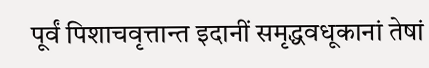पूर्वं पिशाचवृत्तान्त इदानीं समृद्धवधूकानां तेषां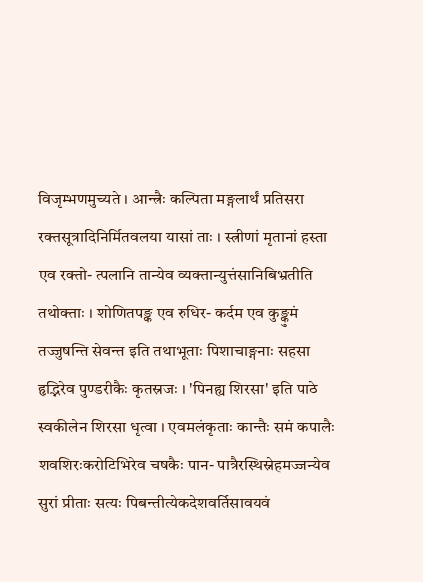विजृम्भणमुच्यते । आन्त्रैः कल्पिता मङ्गलार्थं प्रतिसरा रक्तसूत्रादिनिर्मितवलया यासां ताः । स्त्रीणां मृतानां हस्ता एव रक्तो- त्पलानि तान्येव व्यक्तान्युत्तंसानिबिभ्रतीति तथोक्ताः । शोणितपङ्क एव रुधिर- कर्दम एव कुङ्कुमं तज्जुषन्ति सेवन्त इति तथाभूताः पिशाचाङ्गनाः सहसा हृद्भिरेव पुण्डरीकैः कृतस्रजः । 'पिनह्य शिरसा' इति पाठे स्वकीलेन शिरसा धृत्वा । एवमलंकृताः कान्तैः समं कपालैः शवशिरःकरोटिभिरेव चषकैः पान- पात्रैरस्थिस्नेहमज्जन्येव सुरां प्रीताः सत्यः पिबन्तीत्येकदेशवर्तिसावयवं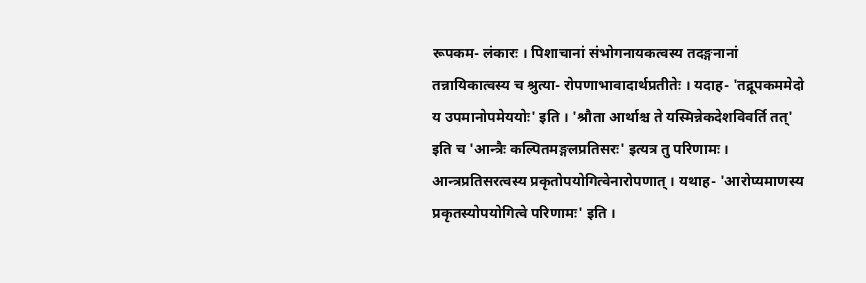रूपकम- लंकारः । पिशाचानां संभोगनायकत्वस्य तदङ्गनानां तन्नायिकात्वस्य च श्रुत्या- रोपणाभावादार्थप्रतीतेः । यदाह- 'तद्रूपकममेदो य उपमानोपमेययोः' इति । 'श्रौता आर्थाश्च ते यस्मिन्नेकदेशविवर्ति तत्' इति च 'आन्त्रैः कल्पितमङ्गलप्रतिसरः' इत्यत्र तु परिणामः । आन्त्रप्रतिसरत्वस्य प्रकृतोपयोगित्वेनारोपणात् । यथाह- 'आरोप्यमाणस्य प्रकृतस्योपयोगित्वे परिणामः' इति ।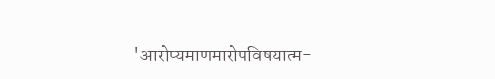'आरोप्यमाणमारोपविषयात्म-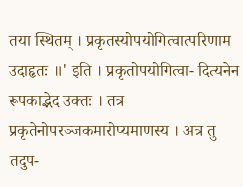तया स्थितम् । प्रकृतस्योपयोगित्वात्परिणाम उदाहृतः ॥' इति । प्रकृतोपयोगित्वा- दित्यनेन रूपकाद्भेद उक्तः । तत्र प्रकृतेनोपरञ्जकमारोप्यमाणस्य । अत्र तु तदुप-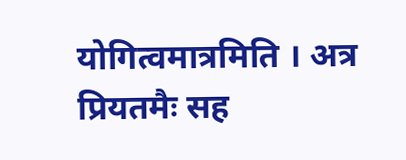योगित्वमात्रमिति । अत्र प्रियतमैः सह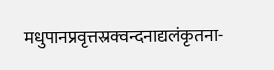मधुपानप्रवृत्तस्रक्वन्दनाद्यलंकृतना-